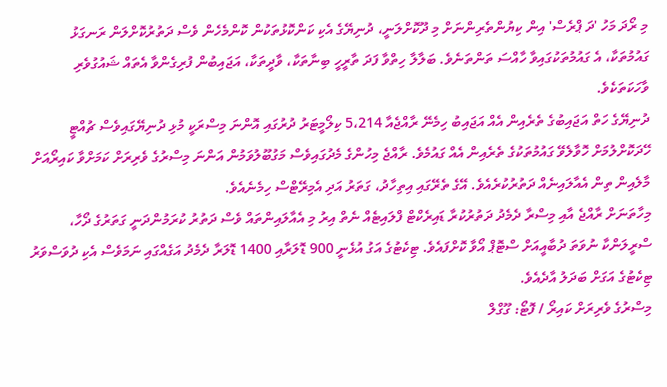މި ރޯދަ މަހު 'ދަ ޕްރެސް' އިން ކިޔުންތެރިންނަށް މި ދޫކޮށްލަނީ، ދުނިޔޭގެ އެކި ކަންކޮޅުތަކުން ކޮންމެހެން ވެސް ދަތުރުކޮށްލަން ރަނގަޅު ގައުމުތަކާ، އެ ގައުމުތަކުގައިވާ ހާއްސަ ތަންތަނެވެ. ބަލާލާ ހިތްވާ ފަދަ ތާރީހީ ބިނާތަކާ، ވާދީތަކާ، އަޖައިބުން ފުރިގެންވާ އެތައް ޝައުގުވެރި ވާހަކަތަކެވެ.
ދުނިޔޭގެ ހަތް އަޖައިބުގެ ތެރެއިން އެއް އަޖައިބު ހިމެނޭ ރާއްޖެއާ 5،214 ކިލޯމީޓަރު ދުރުގައި އޮންނަ މިސްރަކީ މުޅި ދުނިޔޭގައިވެސް ޗުއްޓީ ހޭދަކޮށްލުމަށް ހޮވާލެވޭ ގައުމުތަކުގެ ތެރެއިން އެއް ގައުމެވެ. ރާއްޖެ މިހުންގެ މެދުގައިވެސް މަގުބޫލުވަމުން އަންނަ މިސްރުގެ ވެރިރަށް ކަމަށްވާ ކައިރޯއަށް މާލެއިން ތިން އެއާލައިނެއް ދަތުރުކުރެއެވެ. އޭގެ ތެރޭގައި އިތިހާދު، ގަތަރު އަދި އެމިރޭޓްސް ހިމެނެއެވެ.
މިހާތަނަށް ރާއްޖެ އާއި މިސްރާ ދެމެދު ދަތުރުކުރާ ޑައިރެކްޓް ފްލައިޓެއް ނެތް އިރު މި އެއާލައިންތައް ވެސް ދަތުރު ކުރަމުންދަނީ ގަތަރުގެ ދޯހާ، ސްރީލަންކާ ނުވަތަ ދުބާއީއަށް ސްޓޮޕް އޯވާ ކޮށްފައެވެ. ޓިކެޓުގެ އަގު އުޅެނީ 900 ޑޮލަރާއި 1400 ޑޮލަރާ ދެމެދު އަގެއްގައި ނަމަވެސް އެކި ދުވަސްވަރު ޓިކެޓުގެ އަގަށް ބަދަލު އާދެއެވެ.
މިސްރުގެ ވެރިރަށް ކައިރޯ / ފޮޓޯ: ގޫގްލް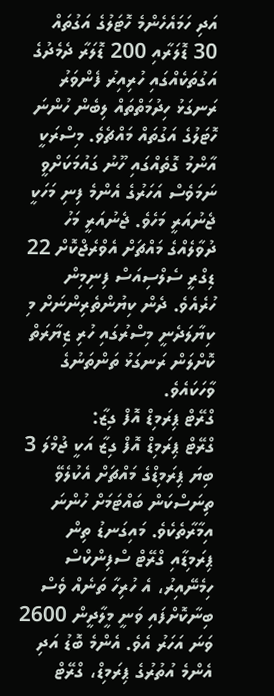އަދި ހަމައެހެންމެ ހޮޓަލުގެ އަގުތައް 30 ޑޮލަރާއި 200 ޑޮލަރާ ދެމެދުގެ އަގުތަކެއްގައި ހުރިއިރު ފެންވަރު ރަނގަޅު ހިދުމަތްތައް ލިބެން ހުންނަ ހޮޓަލުގެ އަގުތައް މައްޗެވެ. މިސްރަކީ އާންމު ގޮތެއްގައި ހޫނު ގައުމަކަށްވީ ނަމަވެސް އަހަރުގެ އެންމެ ފިނި މަހަކީ ޖެނުއަރީ މަހެވެ. ޖެނުއަރީ މަހު ދުވާލެއްގެ މައްޗަށް އެވްރެޖްކޮށް 22 ޑިގްރީ ސެލްސިއަސް ފިނިމިން ހުރެއެވެ. ދެން ކިޔުންތެރިންނަށް މި ކިޔާލަދެނީ މިސްރުގައި ހުރި ޒިޔާރަތް ކޮށްލަން ރަނގަޅު ތަންތަނުގެ ވާހަކައެވެ.
ގްރޭޓް ޕިރަމިޑް އޮފް ގިޒާ:
ގްރޭޓް ޕިރަމިޑް އޮފް ގިޒާ އަކީ ޖުމްލަ 3 ބިޔަ ޕިރަމިޑްގެ މައްޗަށް އެކުލެވޭ ތިނަސްކަން ބައްޓަމަށް ހުންނަ އިމާރާތެކެވެ. މައިގަނޑު ތިން ޕިރަމިޑާއި ގްރޭޓް ސްފިންކްސް ހިމެނޭއިރު، އެ ހުރިހާ ތަނެއް ވެސް ބިނާކޮށްފައި ވަނީ މީލާދީން 2600 ވަނަ އަހަރު އެވެ. އެންމެ ބޮޑު އަދި އެންމެ އުތުރުގެ ޕިރަމިޑް، ގްރޭޓް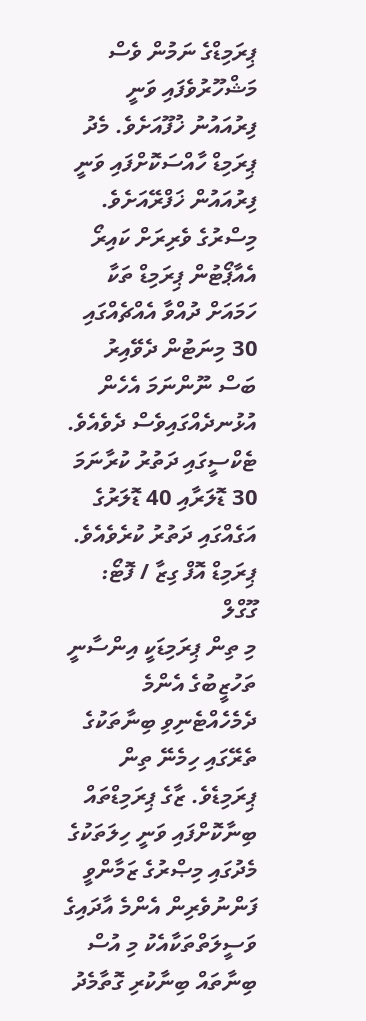ޕިރަމިޑްގެ ނަމުން ވެސް މަޝްހޫރުވެފައި ވަނީ ފިރުއައުނު ޚުފޫއަށެވެ. މެދު ޕިރަމިޑް ހާއްސަކޮށްފައި ވަނީ ފިރުއައުން ޚަފްރޭއަށެވެ. މިސްރުގެ ވެރިރަށް ކައިރޯ އެއާޕޯޓުން ޕިރަމިޑް ތަކާ ހަމައަށް ދުއްވާ އެއްޗެއްގައި 30 މިނަޓުން ދެވޭއިރު ބަސް ނޫންނަމަ އެހެން އުޅުނދެއްގައިވެސް ދެވެއެވެ. ޓެކްސީގައި ދަތުރު ކުރާނަމަ 30 ޑޮލަރާއި 40 ޑޮލަރުގެ އަގެއްގައި ދަތުރު ކުރެވެއެވެ.
ޕިރަމިޑް އޮފް ގިޒާ / ފޮޓޯ: ގޫގްލް
މި ތިން ޕިރަމިޑަކީ އިންސާނީ ތަހުޒީބުގެ އެންމެ ދެމެހެއްޓެނިވި ބިނާތަކުގެ ތެރޭގައި ހިމެނޭ ތިން ޕިރަމިޑެވެ. ޒާގެ ޕިރަމިޑްތައް ބިނާކޮށްފައި ވަނީ ހިލަތަކުގެ މެދުގައި މިޞްރުގެ ޒަމާންވީ ފަންނުވެރިން އެންމެ އާދައިގެ ވަސީލަތްތަކާއެކު މި އުސް ބިނާތައް ބިނާކުރި ގޮތާމެދު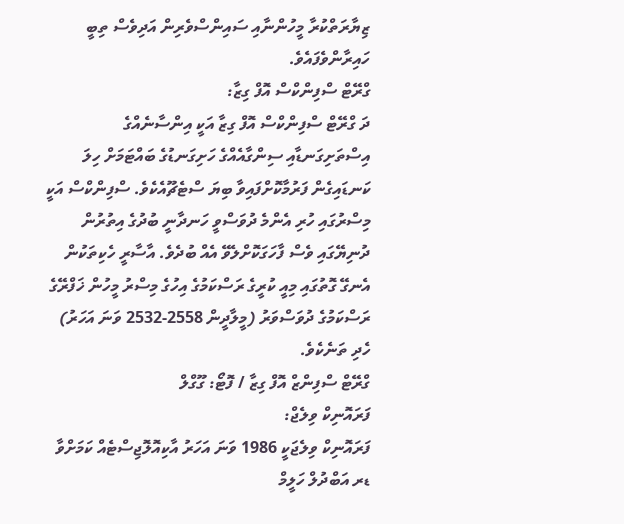ޒިޔާރަތްކުރާ މީހުންނާއި ސައިންސްވެރިން އަދިވެސް ތިބީ ހައިރާންވެފައެވެ.
ގްރޭޓް ސްފިންކްސް އޮފް ގިޒާ:
ދަ ގްރޭޓް ސްފިންކްސް އޮފް ގިޒާ އަކީ އިންސާނެއްގެ އިސްތަށިގަނޑާއި ސިންގާއެއްގެ ހަށިގަނޑުގެ ބައްޓަމަށް ހިލަ ކަނޑައިގެން ފަރުމާކޮށްފައިވާ ބިޔަ ސްޓެޗޫއެކެވެ. ސްފިންކްސް އަކީ މިސްރުގައި ހުރި އެންމެ ދުވަސްވީ ހަނދާނީ ބުދުގެ އިތުރުން ދުނިޔޭގައި ވެސް ފާހަގަކޮށްލެވޭ އެއް ބުދެވެ. އާސާރީ ހެކިތަކުން އެނގޭ ގޮތުގައި މިއީ ކުރީގެ ރަސްކަމުގެ އިހުގެ މިސްރު މީހުން ޚަފްރޭގެ ރަސްކަމުގެ ދުވަސްވަރު (މީލާދީން 2558-2532 ވަނަ އަހަރު) ހެދި ތަނެކެވެ.
ގްރޭޓް ސްފިންޒް އޮފް ގިޒާ / ފޮޓޯ: ގޫގްލް
ފަރައޮނިކް ވިލެޖް:
ފަރައޮނިކް ވިލެޖަކީ 1986 ވަނަ އަހަރު އާކިއޮލޮޖިސްޓެއް ކަމަށްވާ ޑރ އަބްދުލް ހަލީމް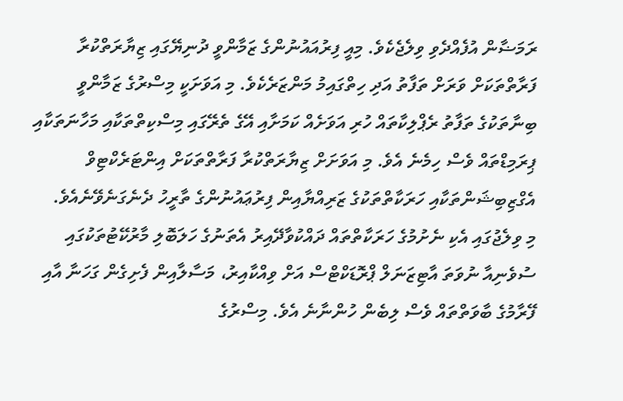ރަމަޟާން އުފެއްދެވި ވިލެޖެކެވެ. މިއީ ފިރުއައުނުންގެ ޒަމާންވީ ދުނިޔޭގައި ޒިޔާރަތްކުރާ ފަރާތްތަކަށް ވަރަށް ތަފާތު އަދި ހިތްގައިމު މަންޒަރެކެވެ. މި އަވަށަކީ މިސްރުގެ ޒަމާންވީ ބިނާތަކުގެ ތަފާތު ރެޕްލިކާތައް ހުރި އަވަށެއް ކަމަށާއި އޭގެ ތެރޭގައި މިސްކިތްތަކާއި މަހާނަތަކާއި ޕިރަމިޑްތައް ވެސް ހިމެނެ އެވެ. މި އަވަށަށް ޒިޔާރަތްކުރާ ފަރާތްތަކަށް އިންޓަރެކްޓިވް އެގްޒިބިޝަންތަކާއި ހަރަކާތްތަކުގެ ޒަރިއްޔާއިން ފިރުޢައުނުންގެ ތާރީހު ދެނެގަނެވޭނެއެވެ.
މި ވިލެޖުގައި އެކި ނެށުމުގެ ހަރަކާތްތައް ދައްކުވާދޭއިރު އެތަނުގެ ހަލަބޮލި މާރުކޭޓުތަކުގައި ސުވެނިއާ ނުވަތަ އާޓިޒަނަލް ޕްރޮޑަކްޓްސް އަށް ވިއްކާއިރު، މަސާލާއިން ފެށިގެން ގަހަނާ އާއި ފޭރާމުގެ ބާވަތްތައް ވެސް ލިބެން ހުންނާނެ އެވެ. މިސްރުގެ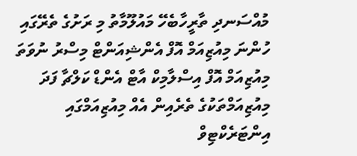މުއްސަނދި ތާރީހާބެހޭ މައުލޫމާތު މި ރަށުގެ ތެރޭގައި ހުންނަ މިއުޒިއަމް އޮފް އެންޝިއަންޓް މިސްރު ނުވަތަ މިއުޒިއަމް އޮފް އިސްލާމިކް އާޓް އެންޑް ކަލްޗާ ފަދަ މިއުޒިއަމްތަކުގެ ތެރެއިން އެއް މިއުޒިއަމްގައި އިންޓަރެކްޓިވް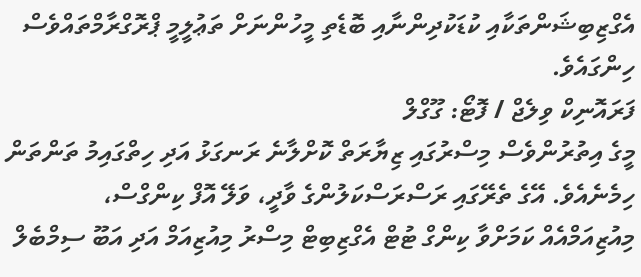އެގްޒިބިޝަންތަކާއި ކުޑަކުދިންނާއި ބޮޑެތި މީހުންނަށް ތަޢުލީމީ ޕްރޮގްރާމްތައްވެސް ހިންގައެވެ.
ފަރައޮނިކް ވިލެޖް / ފޮޓޯ: ގޫގްލް
މީގެ އިތުރުންވެސް މިސްރުގައި ޒިޔާރަތް ކޮށްލާނެ ރަނގަޅު އަދި ހިތްގައިމު ތަންތަން ހިމެނެއެވެ. އޭގެ ތެރޭގައި ރަސްރަސްކަލުންގެ ވާދީ، ވަލޭ އޮފް ކިންގްސް، މިއުޒިއަމްއެއް ކަމަށްވާ ކިންގް ޓުޓް އެގްޒިބިޓް މިސްރު މިއުޒިއަމް އަދި އަބޫ ސިމްބެލް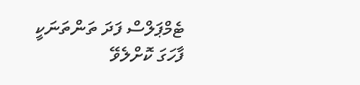ޓެމްޕަލްސް ފަދަ ތަންތަނަކީ ފާހަގަ ކޮށްލެވޭ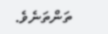ތަންތަނެވެ.